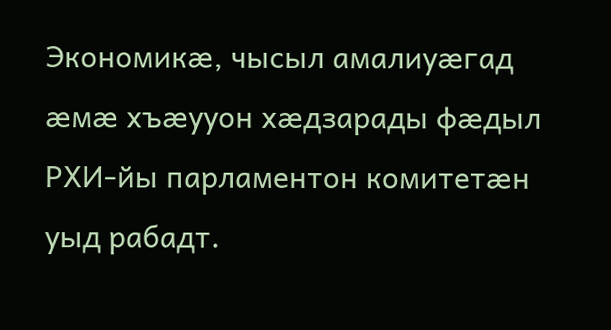Экономикæ, чысыл амалиуæгад æмæ хъæууон хæдзарады фæдыл РХИ-йы парламентон комитетæн уыд рабадт.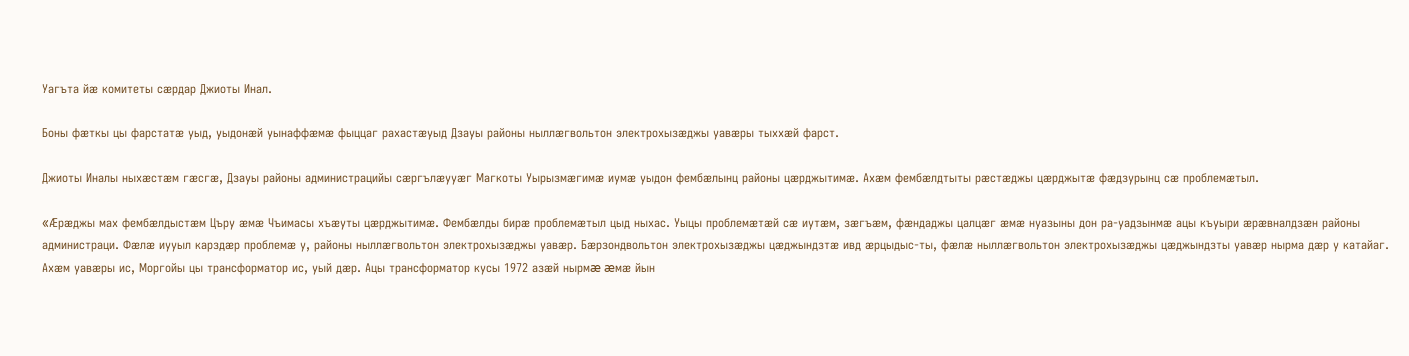Уагъта йæ комитеты сæрдар Джиоты Инал.

Боны фæткы цы фарстатæ уыд, уыдонæй уынаффæмæ фыццаг рахастæуыд Дзауы районы ныллæгвольтон электрохызæджы уавæры тыххæй фарст.

Джиоты Иналы ныхæстæм гæсгæ, Дзауы районы администрацийы сæргълæууæг Магкоты Уырызмæгимæ иумæ уыдон фембæлынц районы цæрджытимæ. Ахæм фембæлдтыты рæстæджы цæрджытæ фæдзурынц сæ проблемæтыл.

«Æрæджы мах фембæлдыстæм Църу æмæ Чъимасы хъæуты цæрджытимæ. Фембæлды бирæ проблемæтыл цыд ныхас. Уыцы проблемæтæй сæ иутæм, зæгъæм, фæндаджы цалцæг æмæ нуазыны дон ра-уадзынмæ ацы къуыри æрæвналдзæн районы администраци. Фæлæ иууыл карздæр проблемæ у, районы ныллæгвольтон электрохызæджы уавæр. Бæрзондвольтон электрохызæджы цæджындзтæ ивд æрцыдыс-ты, фæлæ ныллæгвольтон электрохызæджы цæджындзты уавæр нырма дæр у катайаг. Ахæм уавæры ис, Моргойы цы трансформатор ис, уый дæр. Ацы трансформатор кусы 1972 азæй нырмæ æмæ йын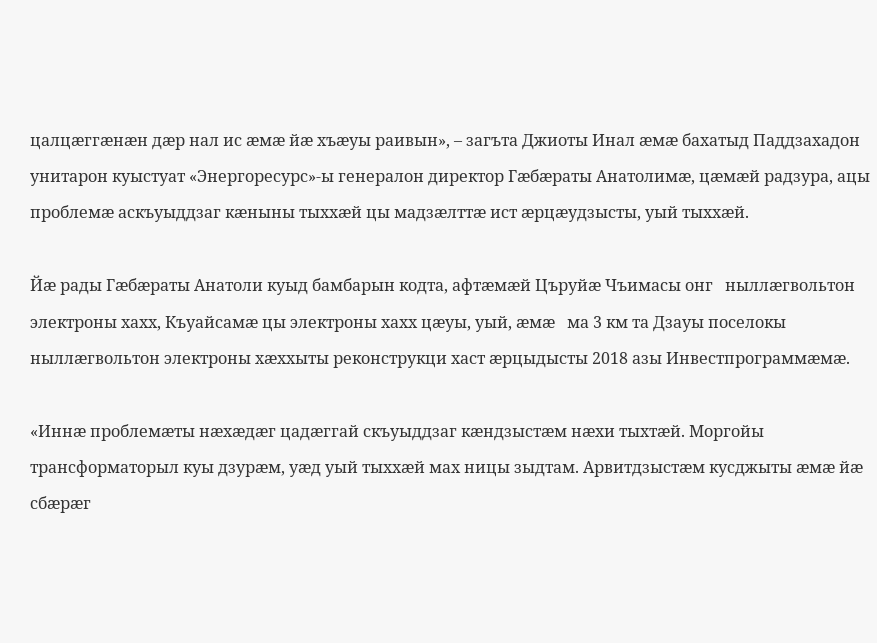цалцæггæнæн дæр нал ис æмæ йæ хъæуы раивын», – загъта Джиоты Инал æмæ бахатыд Паддзахадон унитарон куыстуат «Энергоресурс»-ы генералон директор Гæбæраты Анатолимæ, цæмæй радзура, ацы проблемæ аскъуыддзаг кæныны тыххæй цы мадзæлттæ ист æрцæудзысты, уый тыххæй.

Йæ рады Гæбæраты Анатоли куыд бамбарын кодта, афтæмæй Църуйæ Чъимасы онг   ныллæгвольтон электроны хахх, Къуайсамæ цы электроны хахх цæуы, уый, æмæ   ма 3 км та Дзауы поселокы ныллæгвольтон электроны хæххыты реконструкци хаст æрцыдысты 2018 азы Инвестпрограммæмæ.

«Иннæ проблемæты нæхæдæг цадæггай скъуыддзаг кæндзыстæм нæхи тыхтæй. Моргойы трансформаторыл куы дзурæм, уæд уый тыххæй мах ницы зыдтам. Арвитдзыстæм кусджыты æмæ йæ сбæрæг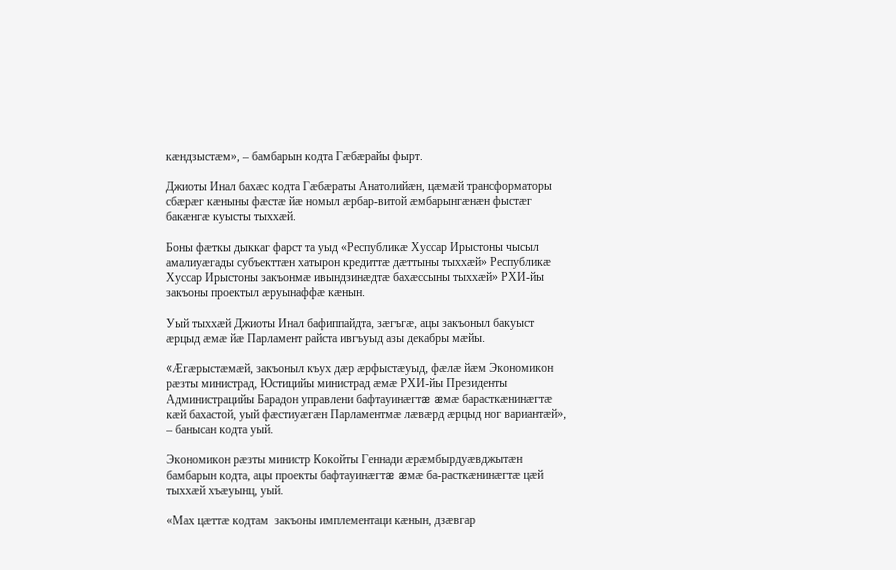кæндзыстæм», – бамбарын кодта Гæбæрайы фырт.

Джиоты Инал бахæс кодта Гæбæраты Анатолийæн, цæмæй трансформаторы сбæрæг кæныны фæстæ йæ номыл æрбар-витой æмбарынгæнæн фыстæг бакæнгæ куысты тыххæй.

Боны фæткы дыккаг фарст та уыд «Республикæ Хуссар Ирыстоны чысыл амалиуæгады субъекттæн хатырон кредиттæ дæттыны тыххæй» Республикæ Хуссар Ирыстоны закъонмæ ивындзинæдтæ бахæссыны тыххæй» РХИ-йы закъоны проектыл æруынаффæ кæнын.

Уый тыххæй Джиоты Инал бафиппайдта, зæгъгæ, ацы закъоныл бакуыст æрцыд æмæ йæ Парламент райста ивгъуыд азы декабры мæйы.

«Æгæрыстæмæй, закъоныл къух дæр æрфыстæуыд, фæлæ йæм Экономикон рæзты министрад, Юстицийы министрад æмæ РХИ-йы Президенты Администрацийы Барадон управлени бафтауинæгтæ æмæ барасткæнинæгтæ кæй бахастой, уый фæстиуæгæн Парламентмæ лæвæрд æрцыд ног вариантæй», – банысан кодта уый.

Экономикон рæзты министр Кокойты Геннади æрæмбырдуæвджытæн бамбарын кодта, ацы проекты бафтауинæгтæ æмæ ба-расткæнинæгтæ цæй тыххæй хъæуынц, уый.

«Мах цæттæ кодтам  закъоны имплементаци кæнын, дзæвгар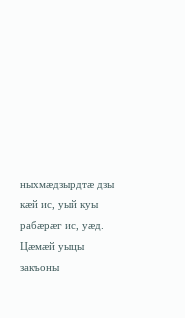ныхмæдзырдтæ дзы кæй ис, уый куы рабæрæг ис, уæд. Цæмæй уыцы закъоны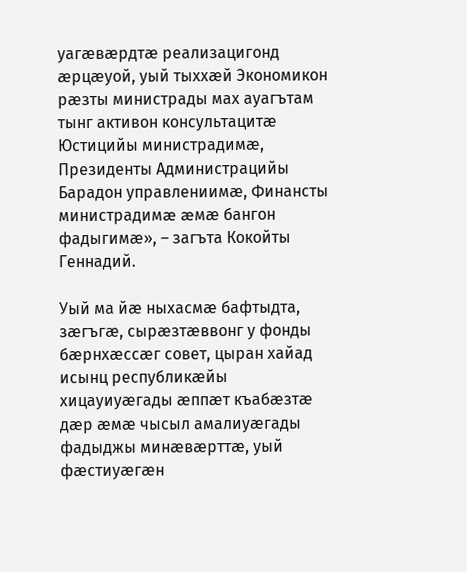уагæвæрдтæ реализацигонд æрцæуой, уый тыххæй Экономикон рæзты министрады мах ауагътам тынг активон консультацитæ Юстицийы министрадимæ, Президенты Администрацийы Барадон управлениимæ, Финансты министрадимæ æмæ бангон фадыгимæ», – загъта Кокойты Геннадий.

Уый ма йæ ныхасмæ бафтыдта, зæгъгæ, сырæзтæввонг у фонды бæрнхæссæг совет, цыран хайад исынц республикæйы хицауиуæгады æппæт къабæзтæ дæр æмæ чысыл амалиуæгады фадыджы минæвæрттæ, уый фæстиуæгæн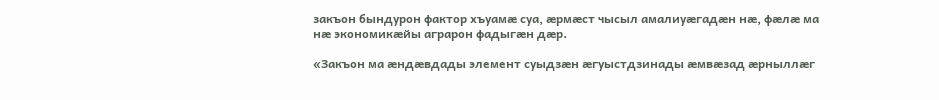закъон бындурон фактор хъуамæ суа, æрмæст чысыл амалиуæгадæн нæ, фæлæ ма нæ экономикæйы аграрон фадыгæн дæр.

«Закъон ма æндæвдады элемент суыдзæн æгуыстдзинады æмвæзад æрныллæг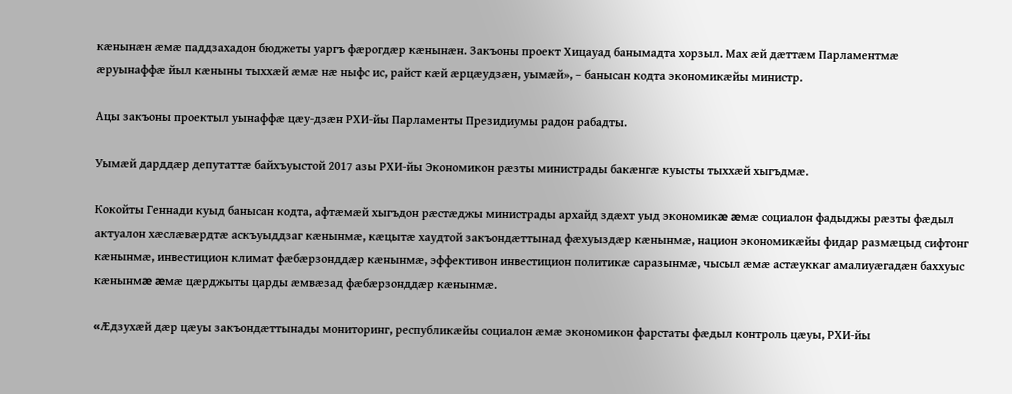кæнынæн æмæ паддзахадон бюджеты уаргъ фæрогдæр кæнынæн. Закъоны проект Хицауад банымадта хорзыл. Мах æй дæттæм Парламентмæ æруынаффæ йыл кæныны тыххæй æмæ нæ ныфс ис, райст кæй æрцæудзæн, уымæй», – банысан кодта экономикæйы министр.

Ацы закъоны проектыл уынаффæ цæу-дзæн РХИ-йы Парламенты Президиумы радон рабадты.

Уымæй дарддæр депутаттæ байхъуыстой 2017 азы РХИ-йы Экономикон рæзты министрады бакæнгæ куысты тыххæй хыгъдмæ.

Кокойты Геннади куыд банысан кодта, афтæмæй хыгъдон рæстæджы министрады архайд здæхт уыд экономикæ æмæ социалон фадыджы рæзты фæдыл актуалон хæслæвæрдтæ аскъуыддзаг кæнынмæ, кæцытæ хаудтой закъондæттынад фæхуыздæр кæнынмæ, национ экономикæйы фидар размæцыд сифтонг кæнынмæ, инвестицион климат фæбæрзонддæр кæнынмæ, эффективон инвестицион политикæ саразынмæ, чысыл æмæ астæуккаг амалиуæгадæн баххуыс кæнынмæ æмæ цæрджыты царды æмвæзад фæбæрзонддæр кæнынмæ.

«Æдзухæй дæр цæуы закъондæттынады мониторинг, республикæйы социалон æмæ экономикон фарстаты фæдыл контроль цæуы, РХИ-йы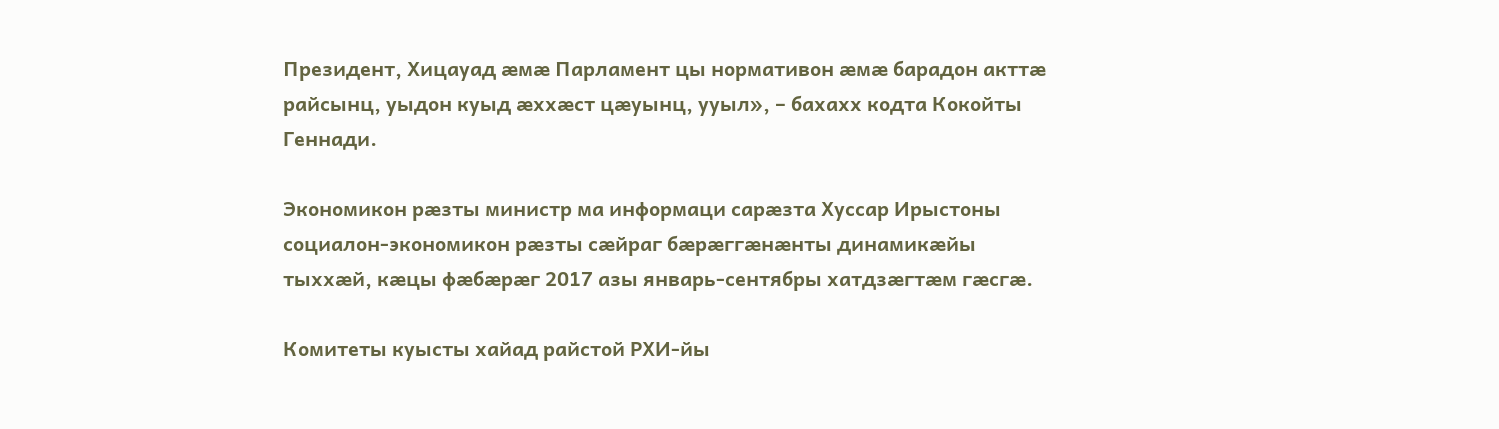Президент, Хицауад æмæ Парламент цы нормативон æмæ барадон акттæ райсынц, уыдон куыд æххæст цæуынц, ууыл», – бахахх кодта Кокойты Геннади.

Экономикон рæзты министр ма информаци сарæзта Хуссар Ирыстоны социалон-экономикон рæзты сæйраг бæрæггæнæнты динамикæйы тыххæй, кæцы фæбæрæг 2017 азы январь-сентябры хатдзæгтæм гæсгæ.

Комитеты куысты хайад райстой РХИ-йы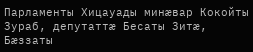Парламенты Хицауады минæвар Кокойты Зураб, депутаттæ Бесаты Зитæ, Бæззаты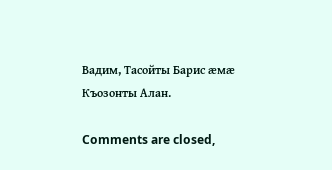Вадим, Тасойты Барис æмæ Къозонты Алан.

Comments are closed,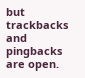but trackbacks and pingbacks are open.